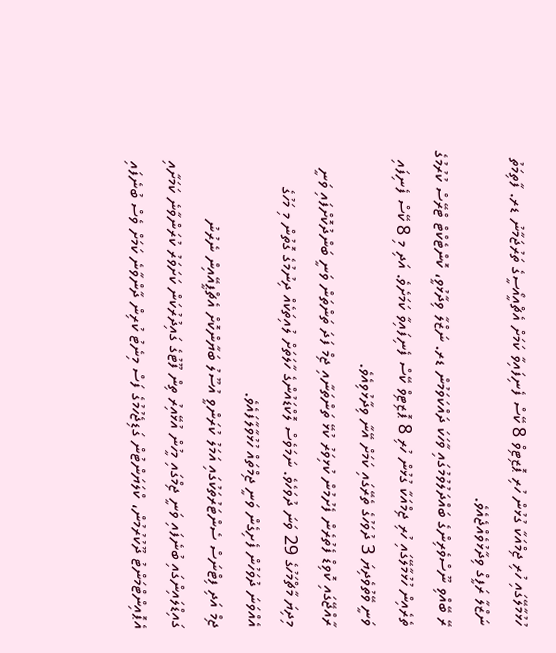ހުޅުމާލޭގައި ހުރި ޖިމްއަކާ ގުޅުން ހުރި ޕޮޒިޓިވް 8 ކޭސް ފެނިފައިވާ ކަމަށް އެޗްއީއޯސީގެ ތަރުޖަމާނު ޑރ. ފާތިމަތު ނަޒްލާ ރަފީގް ވިދާޅުވެއްޖެއެވެ.
ރޭ ބޭއްވި ނޫސްވެރިންގެ ބައްދަލުވުމުގައި ވާހަކަ ދައްކަވަމުން ޑރ. ނަޒްލާ ވިދާޅުވީ، ކޮންޓެކްޓް ޓްރޭސް ކުރުމުގެ ތެރެއިން ހުޅުމާލޭގައި ހުރި ޖިމްއަކާ ގުޅުން ހުރި 8 ޕޮޒިޓިވް ކޭސް ފެނިފައިވާ ކަމަށެވެ. އަދި މި 8 ކޭސް ފެނިފައި ވަނީ ވޭތުވެދިޔަ 3 ދުވަހުގެ ތެރޭގައި ކަމަށް އޭނާ ވިދާޅުވިއެވެ.
ރާއްޖޭގައި ކޮވިޑް ފެތުރެން ފެށުމުން ކުޅިވަރު ކުޅޭ ތަންތަނާއި ޖިމް ފަދަ ތަންތަން ވަނީ ބަންދުކޮށްފައި ވަނީ މިދިޔަ މާޗްމަހުގެ 29 ވަނަ ދުވަހެވެ. ނަމަވެސް ލޮކްޑައުންގެ ހާލަތަށް ލުއިތަކެއް ދިނުމުގެ ގޮތުން މި މަހުގެ އެއްވަނަ ދުވަހުން ފެށިގެން ވަނީ ޖިމްތައް ހުޅުވާލާފައެވެ.
ޖިމް އަދި ފިޓްނަސް ސެންޓަރުތަކުގައި އަމަލު ކުރަންވީ އުސޫލު ބަޔާންކޮށް އެޗްޕީއޭއިން ނެރުނު ގައިޑްލައިންގައި ބުނެފައި ވަނީ ޖިމްގައި މީހުން އުޅޭއިރު ތިން ފޫޓުގެ ގައިދުރުކަން ކަށަވަރު ކުރަންވާނެ ކަމަށާއި އެޕޮއިންޓްމަންޓު ދޫކުރުމުން، ކްލަޔަންޓުން ގަޑިޖެހުމުގެ ފަސް މިނެޓު ކުރިން ދާންވާނެ ކަމަށް ވެސް ބުނެފައި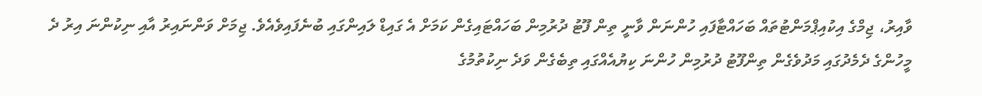ވާއިރު، ޖިމްގެ އިކުއިޕްމަންޓުތައް ބަހައްޓާފައި ހުންނަން ވާނީ ތިން ފޫޓު ދުރުމިން ބަހައްޓައިގެން ކަމަށް އެ ގައިޑް ލައިންގައި ބުނެފައިވެއެވެ. ޖިމަށް ވަންނައިރު އާއި ނިކުންނަ އިރު ދެ މީހުންގެ ދެމެދުގައި މަދުވެގެން ތިންފޫޓު ދުރުމިން ހުންނަ ކިޔުއެއްގައި ތިބެގެން ވަދެ ނިކުތުމުގެ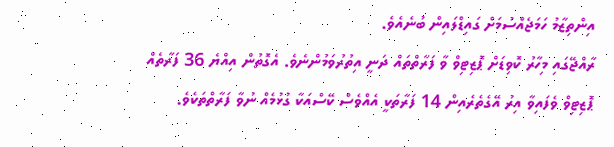އިންތިޒާމު ހަމަޖެއްސުމަށް ގައިޑްލައިން ބުނެއެވެ.
ރާއްޖޭގައި މިހާރު ކޮވިޑަށް ޕޮޒިޓިވް ވާ ފަރާތްތައް ދަނީ އިތުރުވަމުންނެވެ. އެގޮތުން އިއްޔެ 36 ފަރާތެއް ޕޮޒިޓިވް ވެފައިވާ އިރު އޭގެތެރެއިން 14 ފަރާތަކީ އެއްވެސް ކޭސްއަކާ ގުޅުމެއް ނުވާ ފަރާތްތަކެވެ.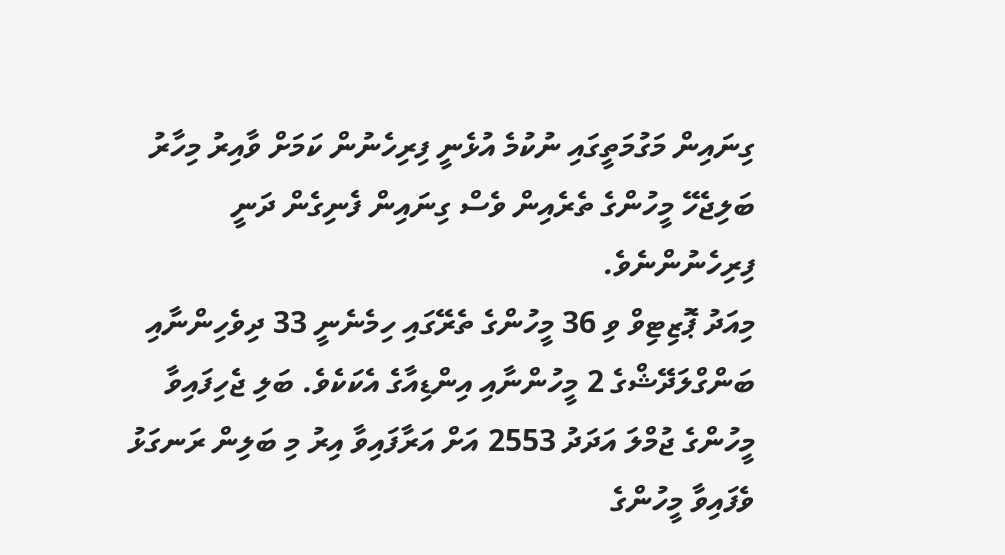ގިނައިން މަގުމަތީގައި ނުކުމެ އުޅެނީ ފިރިހެނުން ކަމަށް ވާއިރު މިހާރު ބަލިޖެހޭ މީހުންގެ ތެރެއިން ވެސް ގިނައިން ފެނިގެން ދަނީ ފިރިހެނުންނެވެ.
މިއަދު ޕޮޒިޓިވް ވި 36 މީހުންގެ ތެރޭގައި ހިމެނެނީ 33 ދިވެހިންނާއި ބަންގްލަދޭޝްގެ 2 މީހުންނާއި އިންޑިއާގެ އެކަކެވެ. ބަލި ޖެހިފައިވާ މީހުންގެ ޖުމްލަ އަދަދު 2553 އަށް އަރާފައިވާ އިރު މި ބަލިން ރަނގަޅު ވެފައިވާ މީހުންގެ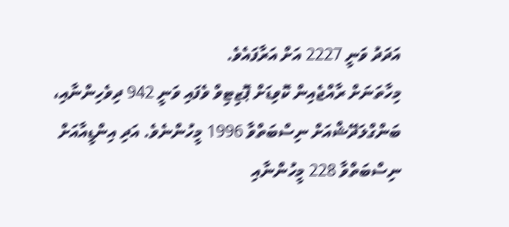އަދަދު ވަނީ 2227 އަށް އަރާފައެވެ.
މިހާތަނަށް ރާއްޖެއިން ކޮވިޑަށް ޕޮޒިޓިވް ވެފައި ވަނީ 942 ދިވެހިންނާއި، ބަންގްލަދޭޝްއަށް ނިސްބަތްވާ 1996 މީހުންނެވެ. އަދި އިންޑީއާއަށް ނިސްބަތްވާ 228 މީހުންނާއި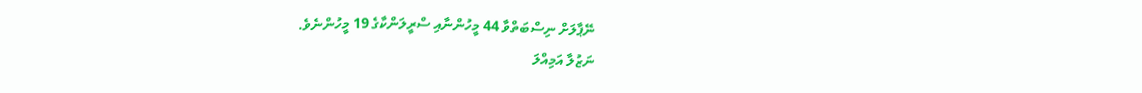ނޭޕާލަށް ނިސްބަތްވާ 44 މީހުންނާއި ސްރީލަންކާގެ 19 މީހުންނެވެ.
ނަޒުލާ އަމިއްލަ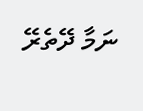ނަމާ ދޭތެރޭ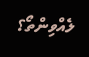ލެއްވިންތޯ؟